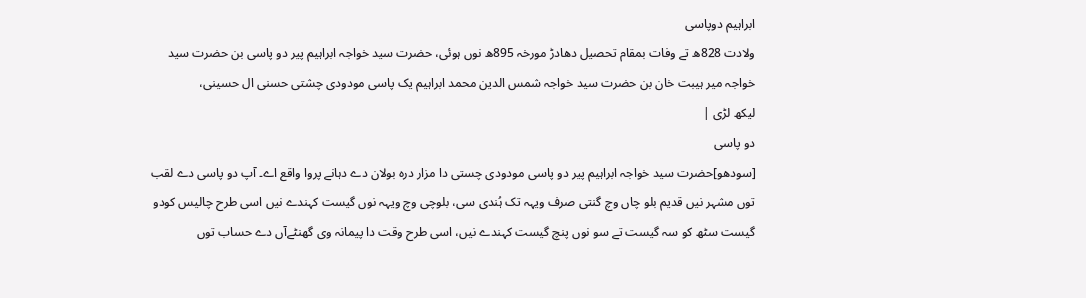ابراہیم دوپاسی
ولادت 828ھ تے وفات بمقام تحصیل دھادڑ مورخہ 895ھ نوں ہوئی، حضرت سید خواجہ ابراہیم پیر دو پاسی بن حضرت سید خواجہ میر ہیبت خان بن حضرت سید خواجہ شمس الدین محمد ابراہیم یک پاسی مودودی چشتی حسنی ال حسینی،
لیکھ لڑی |
دو پاسی
[سودھو]حضرت سید خواجہ ابراہیم پیر دو پاسی مودودی چستی دا مزار درہ بولان دے دہانے پروا واقع اے۔ آپ دو پاسی دے لقب توں مشہر نيں قدیم بلو چاں وچ گنتی صرف ویہہ تک ہُندی سی، بلوچی وچ ویہہ نوں گیست کہندے نيں اسی طرح چالیس کودو گیست سٹھ کو سہ گیست تے سو نوں پنچ گیست کہندے نيں، اسی طرح وقت دا پیمانہ وی گھنٹےآں دے حساب توں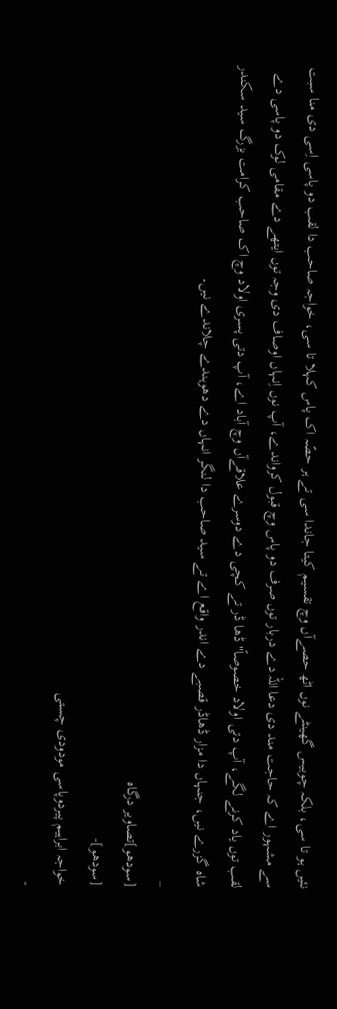نئيں ہو تا سی، بلکہ چوبیس گھینٹے نوں اٹھ حصےآں وچ تقسیم کیتا جاندا سی تے ہر حصّہ اک پاس کہلا تا سی، خواجہ صاحب دا لقب دو پاسی اِسی دی منا سبت سے مشہور اے کہ حاجت مند دی دعا اللہ دے دربار توں صرف دو پاس وچ قبول کرواندے، آپ نوں اِنہاں اوصاف دی وجہ توں ایتھے دے مقامی لوک دو پاسی دے لقب توں یاد کرنے لگے، آپ دتی اولاد خصوصاً" ڈھا ڈر تے کچی دے دوسرے علاقےآں وچ آباد اے، آپ دتی پسری اولاد وچ اک صاحب کرامت بزرگ سید سکندر شاہ گزرے نيں، جنہاں دا مزار ڈھاڈر قصبے دے اندر واقع اے تے سید صاحب دا لنگر انہاں دے دھوہندے چلاندے نيں۔
_
[سودھو]تصاویر درگاہ
[سودھو]-
خواجہ ابراہیم پیردوپاسی مودودی چستی
-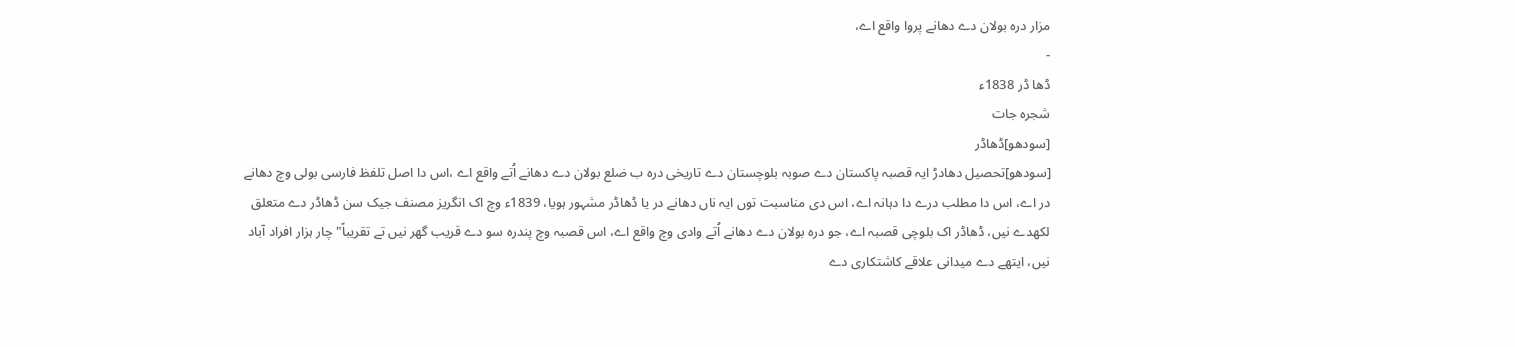مزار درہ بولان دے دھانے پروا واقع اے،
-
ڈھا ڈر 1838ء
شجرہ جات
[سودھو]ڈھاڈر
[سودھو]تحصیل دھادڑ ایہ قصبہ پاکستان دے صوبہ بلوچستان دے تاریخی درہ ب ضلع بولان دے دھانے اُتے واقع اے ،اس دا اصل تلفظ فارسی بولی وچ دھانے در اے، اس دا مطلب درے دا دہانہ اے، اس دی مناسبت توں ایہ ناں دھانے در یا ڈھاڈر مشہور ہويا، 1839ء وچ اک انگریز مصنف جیک سن ڈھاڈر دے متعلق لکھدے نيں، ڈھاڈر اک بلوچی قصبہ اے، جو درہ بولان دے دھانے اُتے وادی وچ واقع اے، اس قصبہ وچ پندرہ سو دے قریب گھر نيں تے تقریباً" چار ہزار افراد آباد نيں، ایتھے دے میدانی علاقے کاشتکاری دے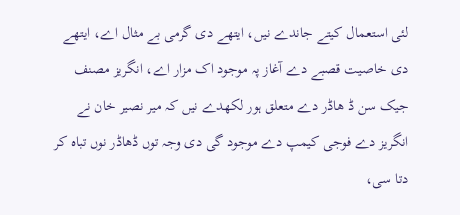لئی استعمال کیتے جاندے نيں، ایتھے دی گرمی بے مثال اے، ایتھے دی خاصیت قصبے دے آغاز پہ موجود اک مزار اے، انگریز مصنف جیک سن ڈ ھاڈر دے متعلق ہور لکھدے نيں کہ میر نصیر خان نے انگریز دے فوجی کیمپ دے موجود گی دی وجہ توں ڈھاڈر نوں تباہ کر دتا سی،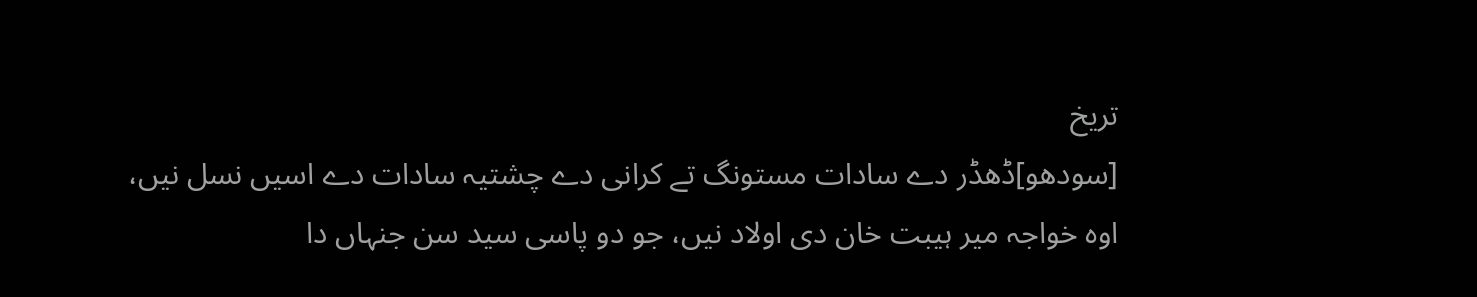تریخ
[سودھو]ڈھڈر دے سادات مستونگ تے کرانی دے چشتیہ سادات دے اسيں نسل نيں، اوہ خواجہ میر ہیبت خان دی اولاد نيں، جو دو پاسی سید سن جنہاں دا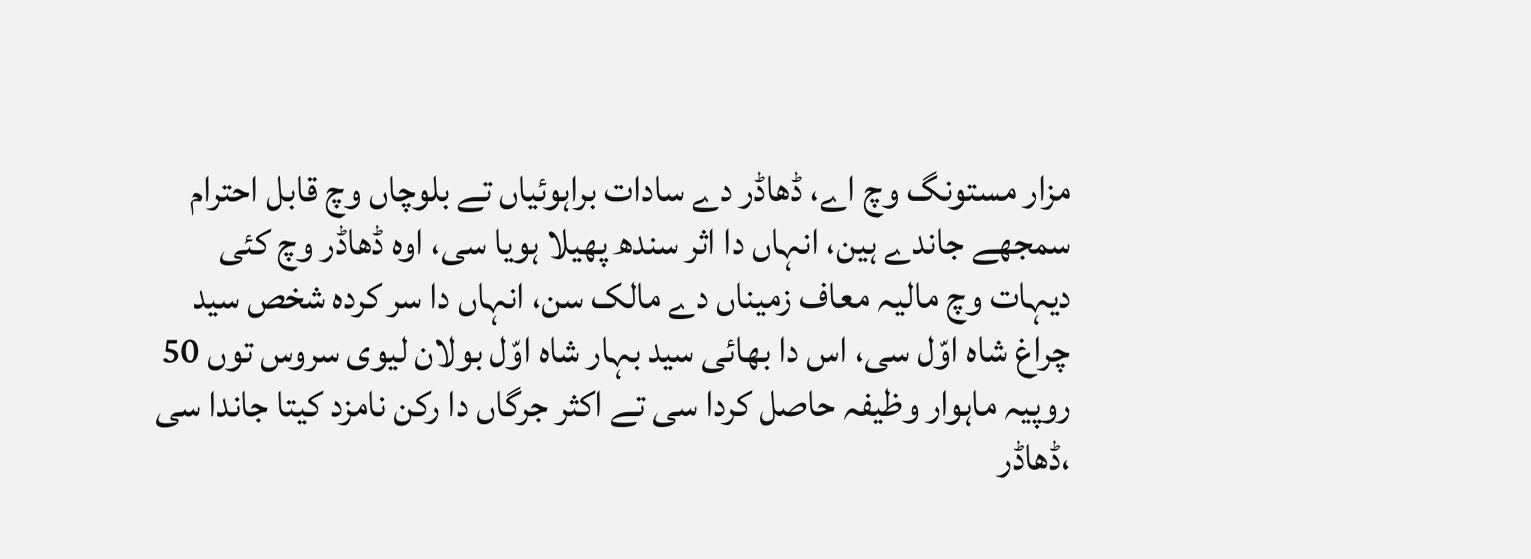مزار مستونگ وچ اے، ڈھاڈر دے سادات براہوئیاں تے بلوچاں وچ قابل احترام سمجھے جاندے ہین، انہاں دا اثر سندھ پھیلا ہويا سی، اوہ ڈھاڈر وچ کئی دیہات وچ مالیہ معاف زمیناں دے مالک سن، انہاں دا سر کردہ شخص سید چراغ شاہ اوّل سی، اس دا بھائی سید بہار شاہ اوّل بولان لیوی سروس توں 50 روپیہ ماہوار وظیفہ حاصل کردا سی تے اکثر جرگاں دا رکن نامزد کیتا جاندا سی ،ڈھاڈر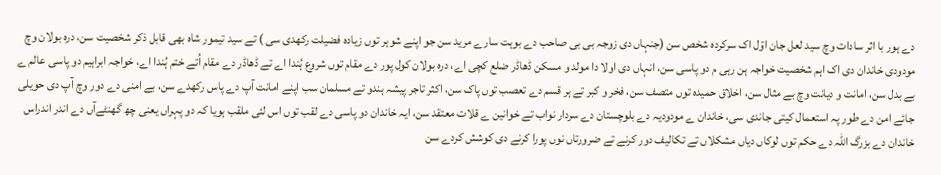دے ہور با اثر سادات وچ سید لعل جان اوّل اک سرکردہ شخص سن (جنہاں دی زوجہ بی بی صاحب دے بوہت سارے مرید سن جو اپنے شوہر توں زیادہ فضیلت رکھدی سی ) تے سید تیمور شاہ بھی قابل ذکر شخصیت سن، درہ بولان وچ مودودی خاندان دی اک اہم شخصیت خواجہ ہن رہی م دو پاسی سن، انہاں دی اولا دا مولد و مسکن ڈھاڈر ضلع کچی اے، درہ بولان کول پور دے مقام توں شروع ہُندا اے تے ڈھاڈر دے مقام اُتے ختم ہُندا اے، خواجہ ابراہیم دو پاسی عالم ے بے بدل سن، امانت و دیانت وچ بے مثال سن، اخلاق حمیدہ توں متصف سن، فخر و کبر تے ہر قسم دے تعصب توں پاک سن، اکثر تاجر پیشہ ہندو تے مسلمان سب اپنے امانت آپ دے پاس رکھدے سن، بے امنی دے دور وچ آپ دی حویلی جائے امن دے طور پہ استعمال کیتی جاندی سی، خاندان ے مودودیہ دے بلوچستان دے سردار نواب تے خوانین ے قلات معتقد سن، ایہ خاندان دو پاسی دے لقب توں اس لئی ملقب ہويا کہ دو پہراں یعنی چھ گھنٹےآں دے اندر اندراس خاندان دے بزرگ اللہ دے حکم توں لوکاں دیاں مشکلاں تے تکالیف دور کرنے تے ضرورتاں نوں پورا کرنے دی کوشش کردے سن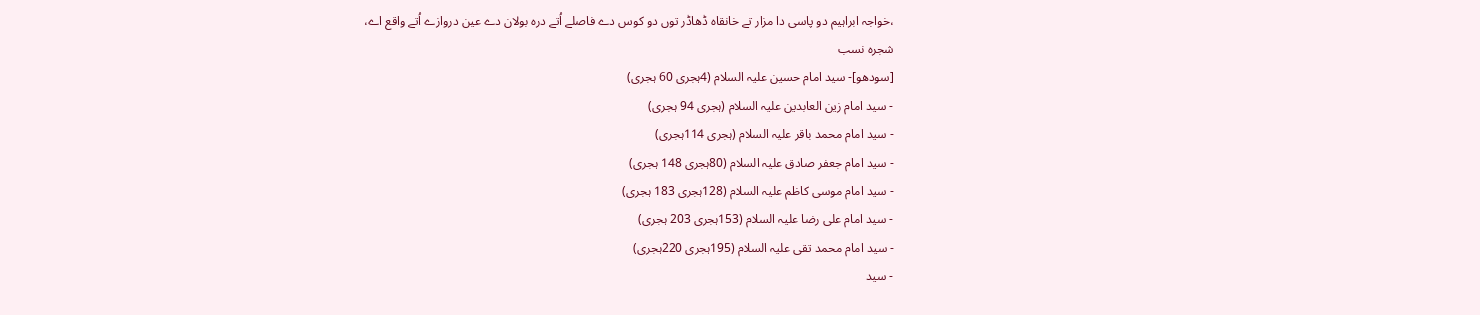،خواجہ ابراہیم دو پاسی دا مزار تے خانقاہ ڈھاڈر توں دو کوس دے فاصلے اُتے درہ بولان دے عین دروازے اُتے واقع اے،
شجرہ نسب
[سودھو]- سید امام حسین علیہ السلام (4ہجری 60 ہجری)
- سید امام زین العابدین علیہ السلام (ہجری 94 ہجری)
- سید امام محمد باقر علیہ السلام (ہجری 114ہجری)
- سید امام جعفر صادق علیہ السلام (80ہجری 148 ہجری)
- سید امام موسی کاظم علیہ السلام (128ہجری 183 ہجری)
- سید امام علی رضا علیہ السلام (153ہجری 203 ہجری)
- سید امام محمد تقی علیہ السلام (195ہجری 220ہجری)
- سید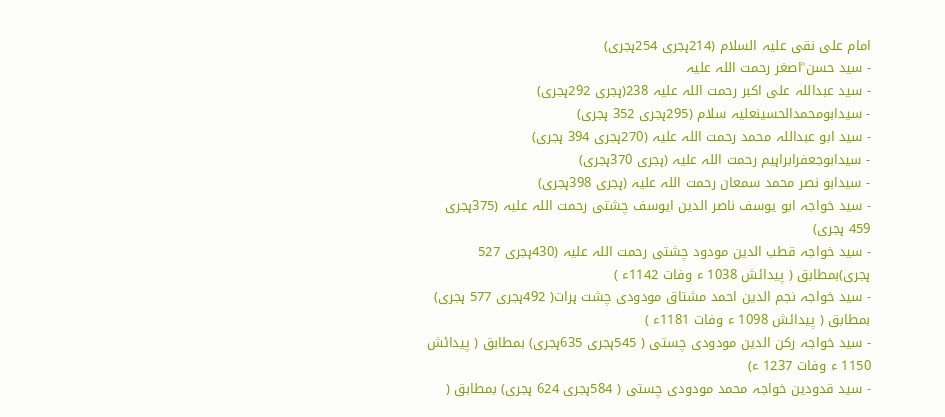امام علی نقی علیہ السلام (214ہجری 254ہجری)
- سید حسن ؒاصغر رحمت اللہ علیہ
- سید عبداللہ علی اکبر رحمت اللہ علیہ 238(ہجری 292ہجری)
- سیدابومحمدالحسینعلیہ سلام (295ہجری 352 ہجری)
- سید ابو عبداللہ محمد رحمت اللہ علیہ (270ہجری 394 ہجری)
- سیدابوجعفرابراہیم رحمت اللہ علیہ (ہجری 370ہجری)
- سیدابو نصر محمد سمعان رحمت اللہ علیہ (ہجری 398ہجری)
- سید خواجہ ابو یوسف ناصر الدین ایوسف چشتی رحمت اللہ علیہ (375ہجری 459 ہجری)
- سید خواجہ قطب الدین مودود چشتی رحمت اللہ علیہ (430ہجری 527 ہجری)بمطابق ( پیدائش 1038 ء وفات 1142ء )
- سید خواجہ نجم الدین احمد مشتاق مودودی چشت ہرات( 492ہجری 577 ہجری) بمطابق ( پیدائش 1098 ء وفات 1181ء )
- سید خواجہ رکن الدین مودودی چستی ( 545ہجری 635ہجری) بمطابق ( پیدائش 1150 ء وفات 1237 ء)
- سید قدودین خواجہ محمد مودودی چستی ( 584ہجری 624 ہجری) بمطابق (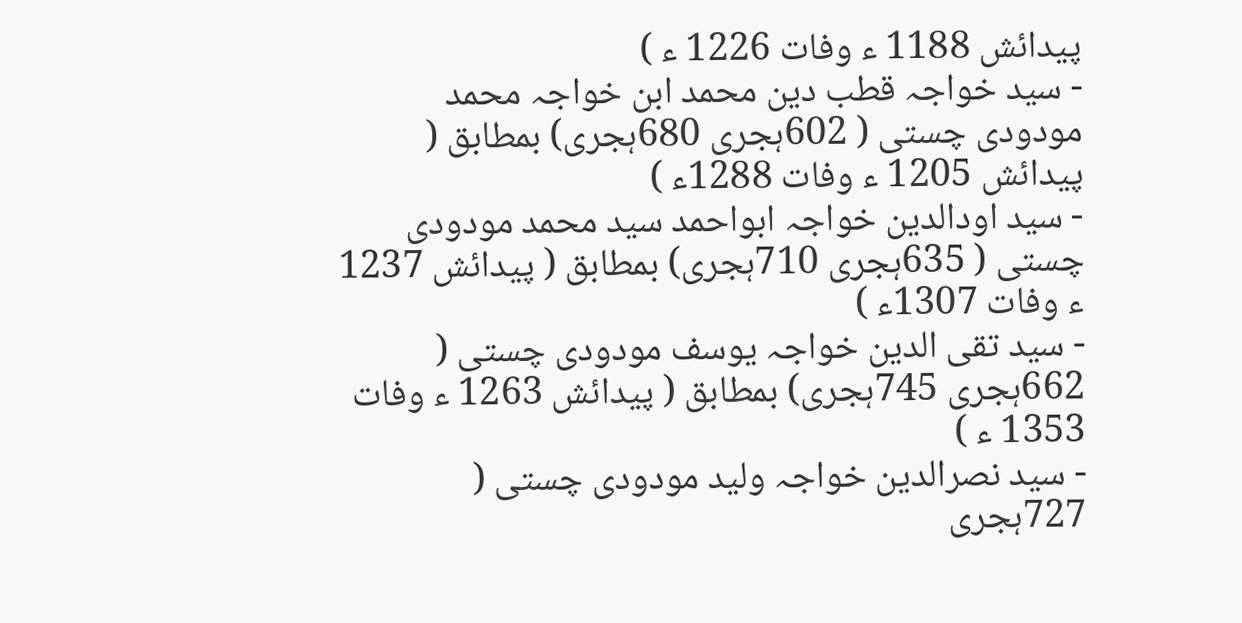پیدائش 1188 ء وفات 1226 ء )
- سید خواجہ قطب دین محمد ابن خواجہ محمد مودودی چستی ( 602ہجری 680ہجری) بمطابق ( پیدائش 1205 ء وفات 1288ء )
- سید اودالدین خواجہ ابواحمد سید محمد مودودی چستی ( 635ہجری 710ہجری) بمطابق ( پیدائش 1237 ء وفات 1307ء )
- سید تقی الدین خواجہ یوسف مودودی چستی ( 662ہجری 745ہجری) بمطابق ( پیدائش 1263 ء وفات 1353 ء )
- سید نصرالدین خواجہ ولید مودودی چستی ( 727ہجری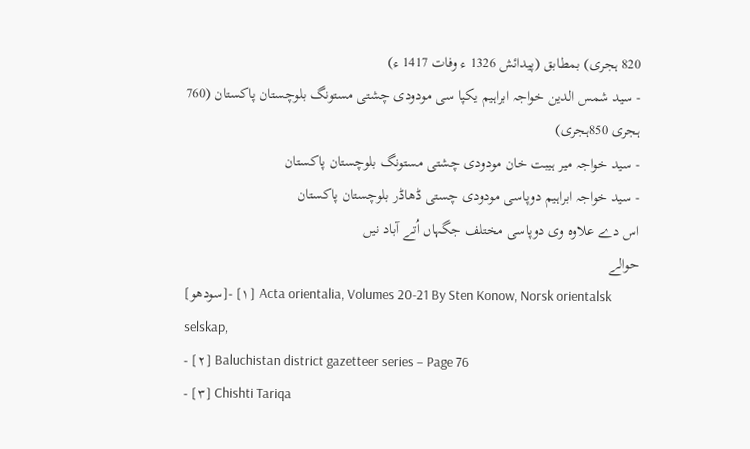820 ہجری) بمطابق (پیدائش 1326 ء وفات 1417 ء)
- سید شمس الدین خواجہ ابراہیم یکپا سی مودودی چشتی مستونگ بلوچستان پاکستان (760 ہجری 850ہجری)
- سید خواجہ میر ہیبت خان مودودی چشتی مستونگ بلوچستان پاکستان
- سید خواجہ ابراہیم دوپاسی مودودی چستی ڈھاڈر بلوچستان پاکستان
اس دے علاوہ وی دوپاسی مختلف جگہاں اُتے آباد نيں
حوالے
[سودھو]- [۱] Acta orientalia, Volumes 20-21 By Sten Konow, Norsk orientalsk selskap,
- [۲] Baluchistan district gazetteer series – Page 76
- [۳] Chishti Tariqa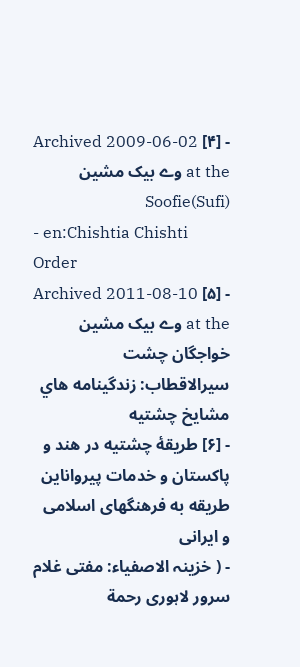- [۴] Archived 2009-06-02 at the وے بیک مشین Soofie(Sufi)
- en:Chishtia Chishti Order
- [۵] Archived 2011-08-10 at the وے بیک مشین خواجگان چشت سيرالاقطاب: زندگينامه هاي مشايخ چشتيه
- [۶] طريقۀ چشتيه در هند و پاكستان و خدمات پيرواناين طريقه به فرهنگهاى اسلامى و ايرانى
- ( خزینہ الاصفیاء: مفتی غلام سرور لاہوری رحمة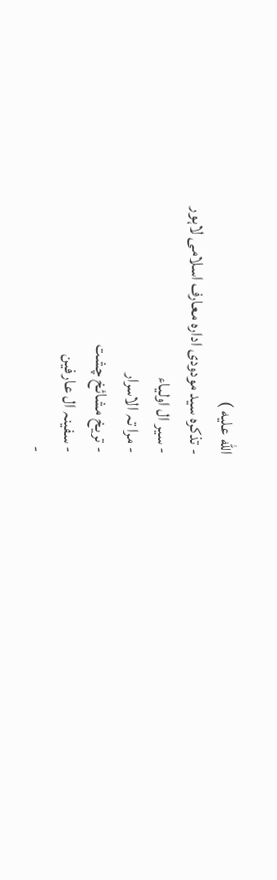الله عليه )
- تذکرہ سید مودودی ادارہ معارف اسلامی لاہور
- سیر ال اولیاء
- مرا تہ الاسرار
- تریخ مشائخ چشت
- سفینہ ال عارفین
-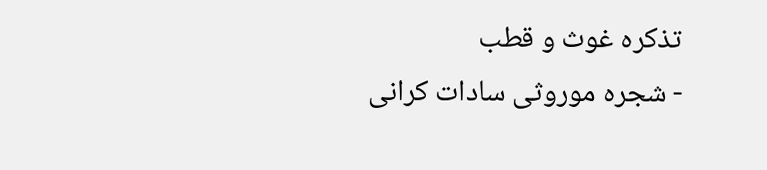تذکرہ غوث و قطب
- شجرہ موروثی سادات کرانی